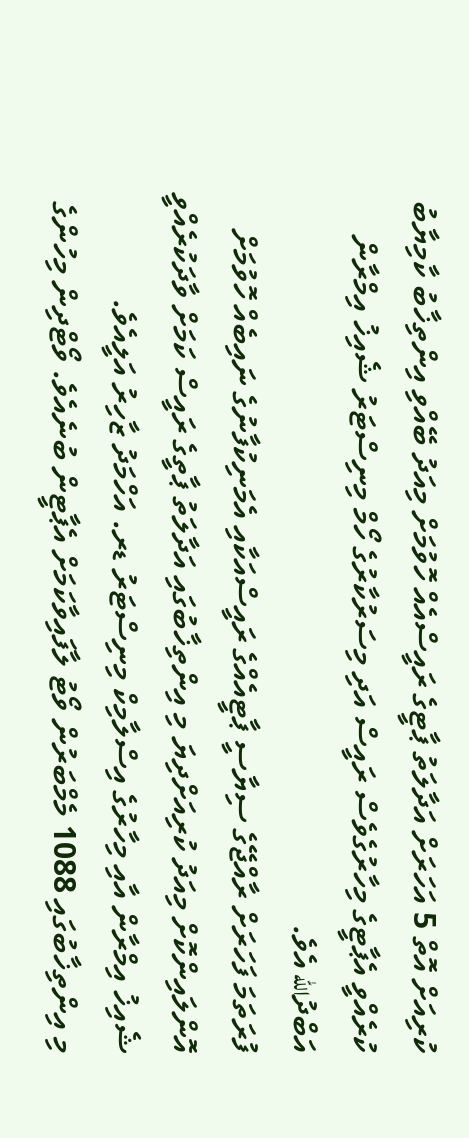ކުރިއަށް އޮތް 5 އަހަރަށް އަދާލަތު ޕާޓީގެ ރައީސްއެއް ހޮވުމަށް މިއަދު ބޭއްވި އިންތިޚާބު ކާމިޔާބު ކުރެއްވީ އެޕާޓީގެ މިހާރުގެވެސް ރައީސް އަދި މިސަރުކާރުގެ ހޯމް މިނިސްޓަރު ޝެއިޚު އިމްރާން އަބްދުالله އެވެ.
ފުރަތަމަ ފަހަރަށް ރާއްޖޭގެ ސިޔާސީ ޕާޓީއެއްގެ ރައީސްއަކާއި އެމަނިކުފާނުގެ ނައިބެއް ހޮވުމަށް އޮންލައިންކޮށް މިއަދު ކުރިއަށްދިޔަ މި އިންތިޚާބުގައި އަދާލަތު ޕާތީގެ ރައީސް ކަމަށް ވާދަކުރެއްވީ ޝެއިޚު އިމްރާން އާއި މިހާރުގެ އިސްލާމިކް މިނިސްޓަރު ޑރ. އަހްމަދު ޒާހިރު އަލީއެވެ.
މި އިންތިޚާބުގައި 1088 މެމްބަރުން ވޯޓު ލާފައިވާކަމަށް އެޕާޓީން ބުނެއެވެ. ވޯޓްދިން މިހުންގެ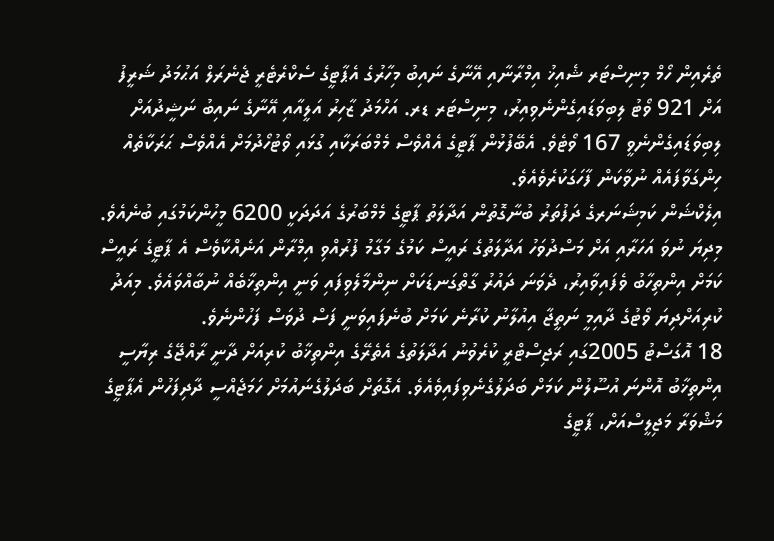ތެރެއިން ހޯމް މިނިސްޓަރ ޝެއިޚު އިމްރާނާއި އޭނާގެ ނައިބު މިހާރުގެ އެޕާޓީގެ ސެކްރެޓެރީ ޖެނެރަލް އަޙުމަދު ޝަރީފު އަށް 921 ވޯޓު ލިބިވަޑައިގެންނެވިއިރު، މިނިސްޓަރ ޑރ. އަހްމަދު ޒާހިރު އަލީއާއި އޭނާގެ ނައިބު ނަޝީދުއަށް ލިބިވަޑައިގެންނެވީ 167 ވޯޓެވެ. އެބޭފުޅުން ޕާޓީގެ އެއްވެސް މެމްބަރަކާއި ގުޅައި ވޯޓުހޯދުމަށް އެއްވެސް ޙަރަކާތެއް ހިންގަވާފައެއް ނުވާކަން ފާހަގަކުރެވެއެވެ.
އިލެކްޝަން ކަމިޝަނަރގެ ދަފުތަރު ބުނާގޮތުން އަދާލަތު ޕާޓީގެ މެމްބަރުގެ އަދަދަކީ 6200 މީހުންކަމުގައި ބުނެއެވެ.
މިދިޔަ ނުވަ އަހަރާއި އަށް މަސްދުވަހު އަދާލަތުގެ ރައީސް ކަމުގެ މަގާމު ފުރުއްވި އިމްރާން އަނެއްކާވެސް އެ ޕާޓީގެ ރައީސް ކަމަށް އިންތިހާބު ވެފައިވާއިރު، ދެވަނަ ދައުރު ގާތްގަނޑަކަށް ނިންމާލެވިފައި ވަނީ އިންތިޚާބެއް ނުބާއްވައެވެ. މިއަދު ކުރިއަށްދިޔަ ވޯޓުގެ ދާއިމީ ނަތީޖާ އިއުލާނު ކުރާނެ ކަމަށް ބުނެފައިވަނީ ފަސް ދުވަސް ފަހުންނެވެ.
18 އޮގަސްޓު 2005ގައި ރަޖިސްޓްރީ ކުރެވުނު އަދާލަތުގެ އެތެރޭގެ އިންތިޚާބު ކުރިއަށް ދާނީ ރާއްޖޭގެ ރިޔާސީ އިންތިޚާބު އޮންނަ އުސޫލުން ކަމަށް ބަދަލުގެނެވިފައިވެއެވެ. އެގޮތަށް ބަދަލުގެނައުމަށް ހަމަޖެއްސީ ދާދިފަހުން އެޕާޓީގެ މަޝްވަރާ މަޖިލީސްއަށް، ޕާޓީގެ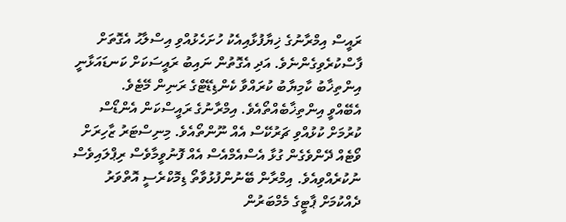ރައީސް އިމްރާނުގެ ޚިޔާފުޅާއިއެކު ހުށަހެޅުއްވި އިސްލާޙު އެގޮތަށް ފާސްކުރެވިގެންނެވެ. އަދި އެގޮތުން ނައިބު ރައީސަކަށް ކަނޑައަޅާނީ އިންތިޚާބު ކާމިޔާބު ކުރައްވާ ކެންޑިޑޭޓްގެ ރަނިން މޭޓެވެ.
އެބޭއްވީ އިންތިޚާބެއްތޯއެވެ. އިމްރާނުގެ ރައީސްކަން އެންޑޯސް ކުރުމަށް ކުޅުއްވި ޗަރުކޭސް އެއް ނޫންތޯއެވެ. މިނިސްޓަރު ޒާހިރަށް ވޯޓެއް ދޭންވެގެން ގުޅާ އެސްއެމްއެސް އެއް ފޮނުވީމާވެސް ރިޕްލައިވެސް ނުކުރެއްވިއެވެ. އިމްރާން ބޭނުންފުޅުވާތޯ ޑިމޮކްރެސީ އޮތްވަރު ދެއްކުމަށް ޕާޓީގެ މެމްބަރުން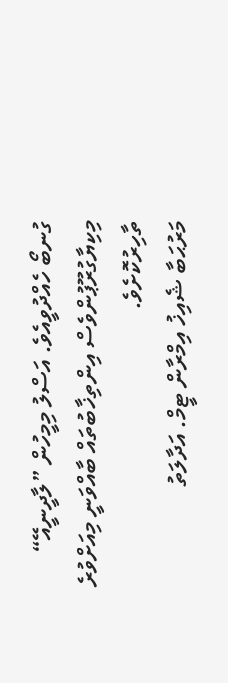ގުނބޯ ހެއްދުވީއެވެ. އަސްލު މިމީހުން ”ލާދީނީއޭ“ މިކިޔާގުރޫޕުންވެސް އިންތިޚާބުތައް ބާއްވަނީ މިއަށްވުރެ ތާހިރުކޮށެވެ.
މަރުޙަބާ ޝެއިޚު އިމްރާން ޓީމް. އަދާލަތު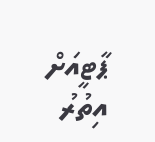ޕާޓީއަށް އިތުރު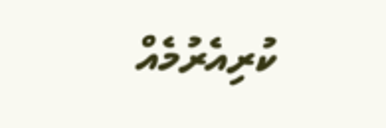ކުރިއެރުމެއް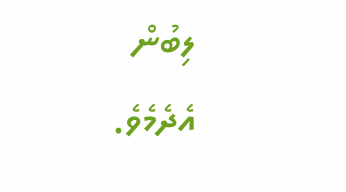ލިބުން އެދެމެވެ.